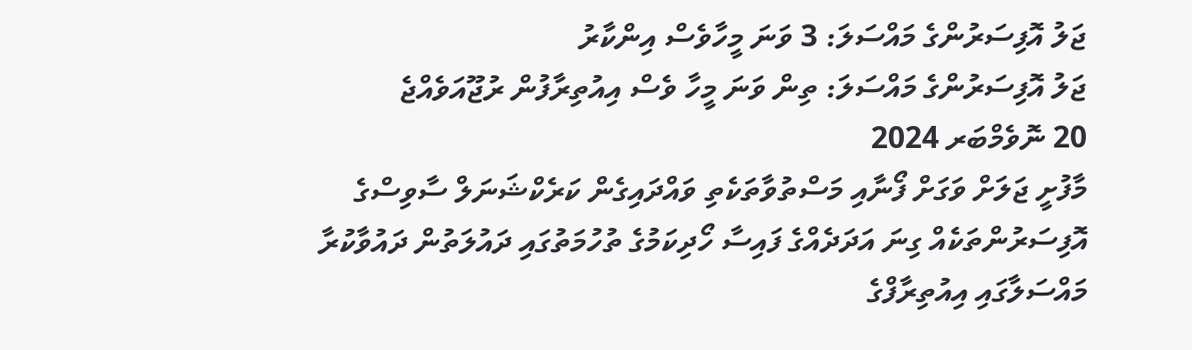ޖަލު އޮފިސަރުންގެ މައްސަލަ: 3 ވަނަ މީހާވެސް އިންކާރު
ޖަލު އޮފިސަރުންގެ މައްސަލަ: ތިން ވަނަ މީހާ ވެސް އިއުތިރާފުން ރުޖޫއަވެއްޖެ
20 ނޮވެމްބަރ 2024
މާފުށީ ޖަލަށް ވަގަށް ފޯނާއި މަސްތުވާތަކެތި ވައްދައިގެން ކަރެކްޝަނަލް ސާވިސްގެ އޮފިސަރުންތަކެއް ގިނަ އަދަދެއްގެ ފައިސާ ހޯދިކަމުގެ ތުހުމަތުގައި ދައުލަތުން ދައުވާކުރާ މައްސަލާގައި އިއުތިރާފްގެ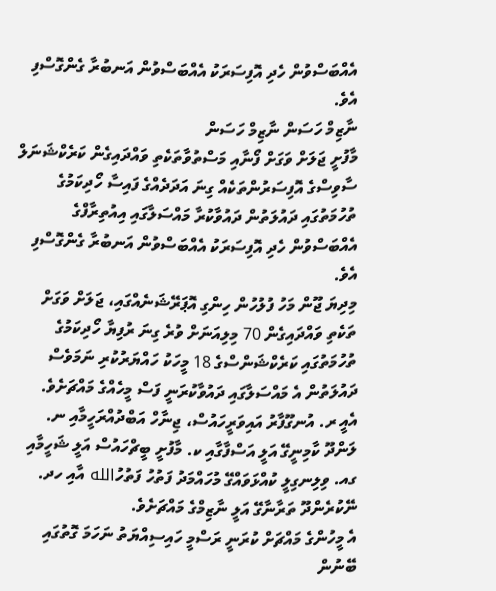އެއްބަސްވުން ހެދި އޮފިސަރަކު އެއްބަސްވުން އަނބުރާ ގެންގޮސްފި އެވެ.
ނާޒިމް ހަސަން ނާޒިމް ހަސަން
މާފުށީ ޖަލަށް ވަގަށް ފޯނާއި މަސްތުވާތަކެތި ވައްދައިގެން ކަރެކްޝަނަލް ސާވިސްގެ އޮފިސަރުންތަކެއް ގިނަ އަދަދެއްގެ ފައިސާ ހޯދިކަމުގެ ތުހުމަތުގައި ދައުލަތުން ދައުވާކުރާ މައްސަލާގައި އިއުތިރާފްގެ އެއްބަސްވުން ހެދި އޮފިސަރަކު އެއްބަސްވުން އަނބުރާ ގެންގޮސްފި އެވެ.
މިދިޔަ ޖޫން މަހު ފުލުހުން ހިންގި އޮޕަރޭޝަނެއްގައި، ޖަލަށް ވަގަށް ތަކެތި ވައްދައިގެން 70 މިލިއަނަށް ވުރެ ގިނަ ރުފިޔާ ހޯދިކަމުގެ ތުހުމަތުގައި ކަރެކްޝަންސްގެ 18 މީހަކު ހައްޔަރުކުރި ނަމަވެސް ދައުލަތުން އެ މައްސަލާގައި ދައުވާކުރަނީ ފަސް މީހެއްގެ މައްޗަށެވެ.
އެއީ ރ. އުނގޫފާރު އައިވަރީހައުސް، ޖިނާހް އަބްދުއްރަހީމާއި ނ. ލަންދޫ ކާމިނީގޭ އަލީ އަސްފާގާއި ކ. މާފުށީ ބީޗްހައުސް އަލީ ޝަހީމާއި ގއ. ވިލިނގިލީ ކުއްޅަވައްގޭ މުހައްމަދު ފަތުހު ފަތުހުالله އާއި ހދ. ނޭކުރެންދޫ ތަރާނާގޭ އަލީ ނާޒިމްގެ މައްޗަށެވެ.
އެ މީހުންގެ މައްޗަށް ކުރަނީ ރަސްމީ ހައިސިއްޔަތު ނަހަމަ ގޮތުގައި ބޭނުން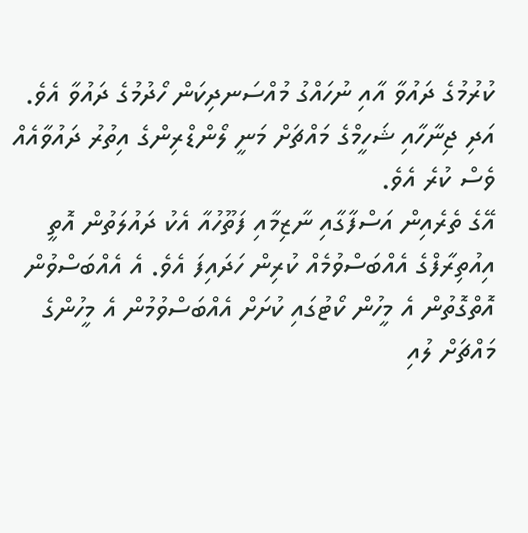ކުރުމުގެ ދައުވާ އާއި ނުހައްގު މުއްސަނދިކަން ހޯދުމުގެ ދައުވާ އެވެ. އަދި ޖިނާހާއި ޝަހީމްގެ މައްޗަށް މަނީ ލޯންޑްރިންގެ އިތުރު ދައުވާއެއް ވެސް ކުރެ އެވެ.
އޭގެ ތެރެއިން އަސްފާގާއި ނާޒިމާއި ފަތޫހުއާ އެކު ދައުލަތުން އޮތީ އިއުތިރާފްގެ އެއްބަސްވުމެއް ކުރިން ހަދައިފަ އެވެ. އެ އެއްބަސްވުން އޮތްގޮތުން އެ މީހުން ކޯޓުގައި ކުށަށް އެއްބަސްވުމުން އެ މީހުންގެ މައްޗަށް ލުއި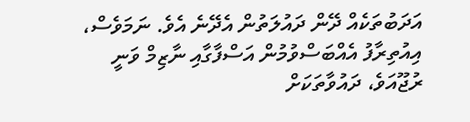އަދަބުތަކެއް ދޭން ދައުލަތުން އެދޭނެ އެވެ. ނަމަވެސް، އިއުތިރާފު އެއްބަސްވުމުން އަސްފާގާއި ނާޒިމް ވަނީ ރުޖޫއަވެ، ދައުވާތަކަށް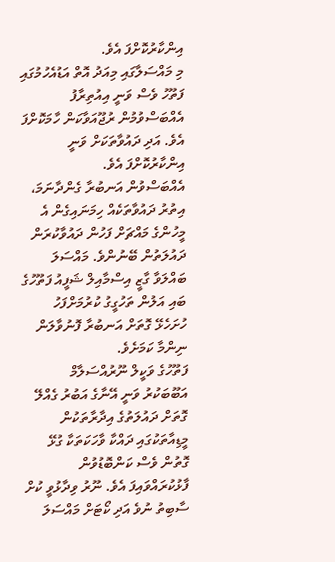އިންކާރުކޮށްފަ އެވެ.
މި މައްސަލާގައި މިއަދު އޮތް އަޑުއެހުމުގައި ފަތޫހު ވެސް ވަނީ އިއުތިރާފު އެއްބަސްވުމުން ރުޖޫއަވާކަން ހާމަކޮށްފަ އެވެ. އަދި ދައުވާތަކަށް ވަނީ އިންކާރުކޮށްފަ އެވެ.
އެއްބަސްވުން އަނބުރާ ގެންދާނަމަ، އިތުރު ދައުވާތަކެއް ހިމަނައިގެން އެ މީހުންގެ މައްޗަށް ފަހުން ދައުވާކުރަން ދައުލަތުން ބޭނުންވެ. މައްސަލަ ބައްލަވާ ގާޒީ އިސްމާއިލް ޝަފީއު ފަތޫހުގެ ބައި އަލުން ތަހުގީގު ކުރުމަށްފަހު ހުށަހެޅޭ ގޮތަށް އަނބުރާ ފޮނުވާލަން ނިންމާ ކަމަށެވެ.
ފަތޫހުގެ ވަކީލް ނޫރުއްސަލާމް އަބޫބަކުރު ވަނީ އޭނާގެ އަބުރު ގެއްލޭ ގޮތަށް ދައުލަތުގެ އިދާރާތަކުން މީޑިއާތަކުގައި ދައްކާ ވާހަކަތަކާ ގުޅޭ ގޮތުން ވެސް ކަންބޮޑުވުން ފާޅުކުރައްވައިފަ އެވެ. ނޫރު ވިދާޅުވީ ކުށް ސާބިތު ނުވެ އަދި ކޯޓަށް މައްސަލަ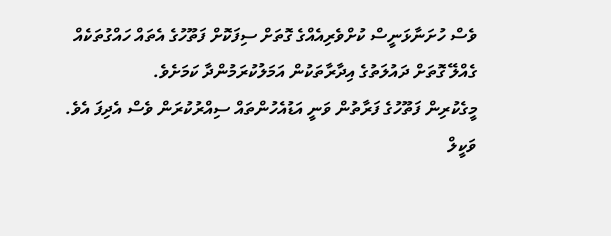ވެސް ހުށަނާޅަނީސް ކުށްވެރިއެއްގެ ގޮތަށް ސިފަކޮށް ފަތޫހުގެ އެތައް ހައްގުތަކެއް ގެއްލޭ ގޮތަށް ދައުލަތުގެ އިދާރާތަކުން އަމަލުކުރަމުންދާ ކަމަށެވެ.
މީގެކުރިން ފަތޫހުގެ ފަރާތުން ވަނީ އަޑުއެހުންތައް ސިއްރުކުރަން ވެސް އެދިފަ އެވެ. ވަކީލް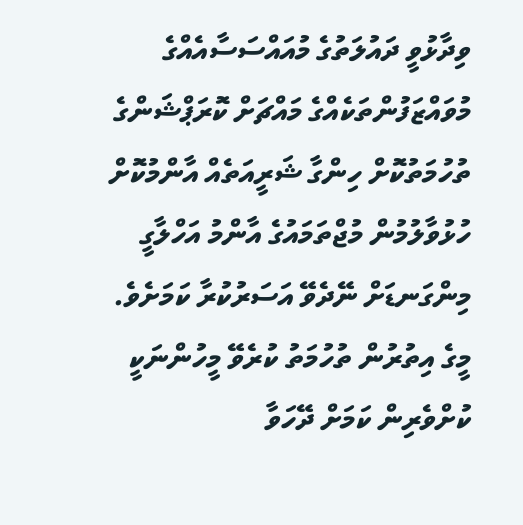ވިދާޅުވީ ދައުލަތުގެ މުއައްސަސާއެއްގެ މުވައްޒަފުންތަކެއްގެ މައްޗަށް ކޮރަޕްޝަންގެ ތުހުމަތުކޮށް ހިންގާ ޝަރީއަތެއް އާންމުކޮށް ހުޅުވާލުމުން މުޖްތަމައުގެ އާންމު އަހްލާގީ މިންގަނޑަށް ނޭދެވޭ އަސަރުކުރާ ކަމަށެވެ.
މީގެ އިތުރުން ތުހުމަތު ކުރެވޭ މީހުންނަކީ ކުށްވެރިން ކަމަށް ދޭހަވާ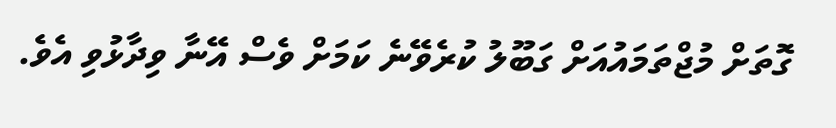ގޮތަށް މުޖްތަމައުއަށް ގަބޫލު ކުރެވޭނެ ކަމަށް ވެސް އޭނާ ވިދާޅުވި އެވެ.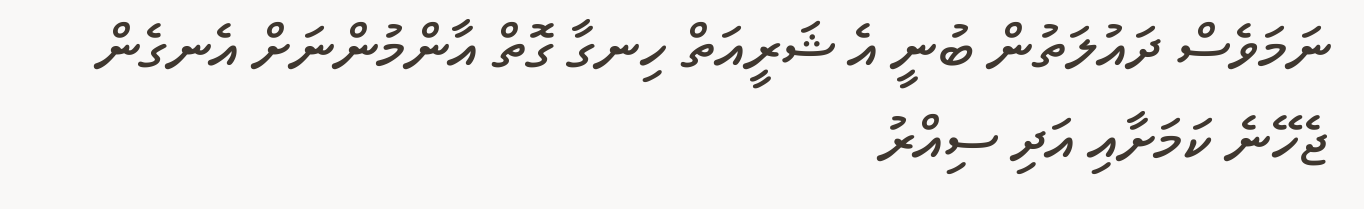ނަމަވެސް ދައުލަތުން ބުނީ އެ ޝަރީއަތް ހިނގާ ގޮތް އާންމުންނަށް އެނގެން ޖެހޭނެ ކަމަށާއި އަދި ސިއްރު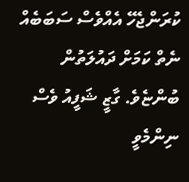ކުރަންޖެހޭ އެއްވެސް ސަބަބެއް ނެތް ކަމަށް ދައުލަތުން ބުންޏެވެ. ގާޒީ ޝަފީއު ވެސް ނިންމެވީ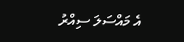އެ މައްސަލަ ސިއްރު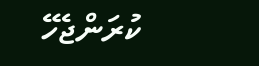ކުރަންޖެހޭ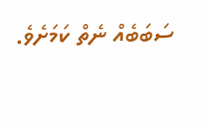ސަބަބެއް ނެތް ކަމަށެވެ.